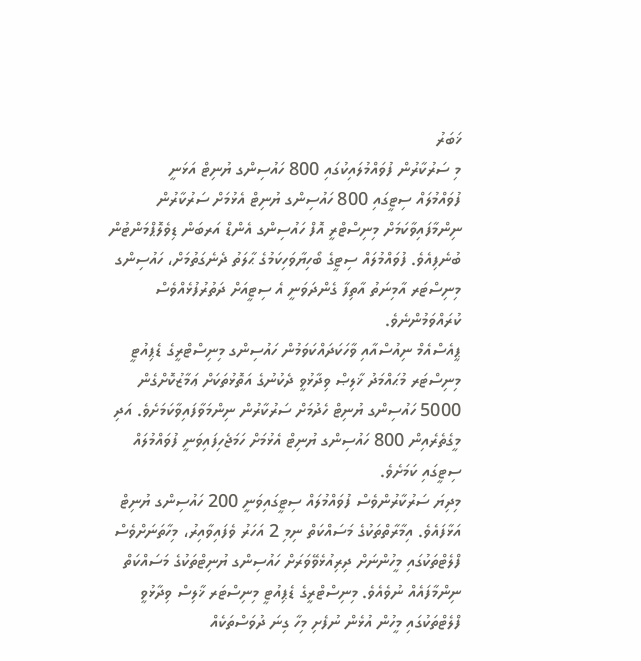ޚަބަރު
މި ސަރުކާރުން ފުވައްމުލައިކުގައި 800 ހައުސިންގ ޔުނިޓް އަޅަނީ
ފުވައްމުލައް ސިޓީގައި 800 ހައުސިންގ ޔުނިޓް އެޅުމަށް ސަރުކާރުން ނިންމާފައިވާކަމަށް މިނިސްޓްރީ އޮފް ހައުސިންގ އެންޑް އަރބަން ޑިވެލޮޕްމަންޓުން ބުނެފިއެވެ. ފުވައްމުލައް ސިޓީގެ ބޯހިޔާވަހިކަމުގެ ޙާލަތު ދެނެގަތުމަށް، ހައުސިންގ މިނިސްޓަރ އާމިނަތު އާތިފާ ގެންދަވަނީ އެ ސިޓީއަށް ދަތުރުފުޅެއްވެސް ކުރައްވަމުންނެވެ.
ޕީއެސްއެމް ނިއުސްއާއި ވާހަކަދައްކަވަމުން ހައުސިންގ މިނިސްޓްރީގެ ޑެޕިއުޓީ މިނިސްޓަރ މުޙައްމަދު ޚާލިޞް ވިދާޅުވީ ދެކުނުގެ އަތޮޅުތަކަށް ޢަމާޒުކޮށްގެން 5000 ހައުސިންގ ޔުނިޓް ހެދުމަށް ސަރުކާރުން ނިންމަވާފައިވާކަމަށެވެ. އަދި މީގެތެރެއިން 800 ހައުސިންގ ޔުނިޓް އެޅުމަށް ހަމަޖެހިފައިވަނީ ފުވައްމުލައް ސިޓީގައި ކަމަށެވެ.
މިދިޔަ ސަރުކާރުންވެސް ފުވައްމުލައް ސިޓީގައިވަނީ 200 ހައުސިންގ ޔުނިޓް އަޅާފައެވެ. އިމާރާތްތަކުގެ މަސައްކަތް ނިމި 2 އަހަރު ވެފައިވާއިރު، މިހާތަނަށްވެސް ފްލެޓްތަކުގައި މީހުންނަށް ދިރިއުޅެވޭވަރަށް ހައުސިންގ ޔުނިޓްތަކުގެ މަސައްކަތް ނިންމާފައެއް ނުވެއެވެ. މިނިސްޓްރީގެ ޑެޕިއުޓީ މިނިސްޓަރ ޚާލިސް ވިދާޅުވީ ފްލެޓްތަކުގައި މީހުން އުޅެން ނުފެށި މިހާ ގިނަ ދުވަސްތަކެއް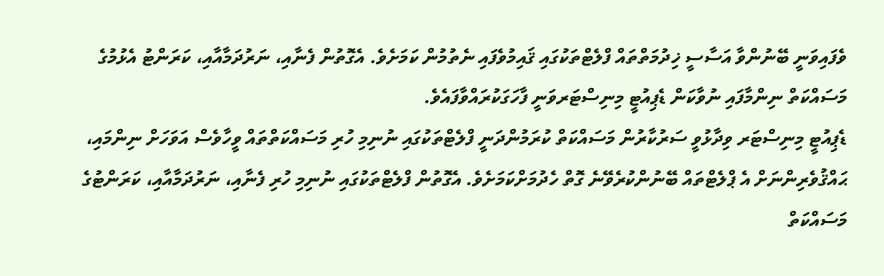ވެފައިވަނީ ބޭނުންވާ އަސާސީ ޚިދުމަތްތައް ފްލެޓްތަކުގައި ޤައިމުވެފައި ނެތުމުން ކަމަށެވެ. އެގޮތުން ފެނާއި، ނަރުދަމާއާއި، ކަރަންޓު އެޅުމުގެ މަސައްކަތް ނިންމާފައި ނުވާކަން ޑެޕިއުޓީ މިނިސްޓަރވަނީ ފާހަގަކުރައްވާފައެވެ.
ޑެޕިއުޓީ މިނިސްޓަރ ވިދާޅުވީ ސަރުކާރުން މަސައްކަތް ކުރަމުންދަނީ ފްލެޓްތަކުގައި ނުނިމި ހުރި މަސައްކަތްތައް ވީހާވެސް އަވަހަށް ނިންމައި، ޙައްޤުވެރިންނަށް އެ ޕްލެޓްތައް ބޭނުންކުރެވޭނެ ގޮތް ހެދުމަށްކަމަށެވެ. އެގޮތުން ފްލެޓްތަކުގައި ނުނިމި ހުރި ފެނާއި، ނަރުދަމާއާއި، ކަރަންޓުގެ މަސައްކަތް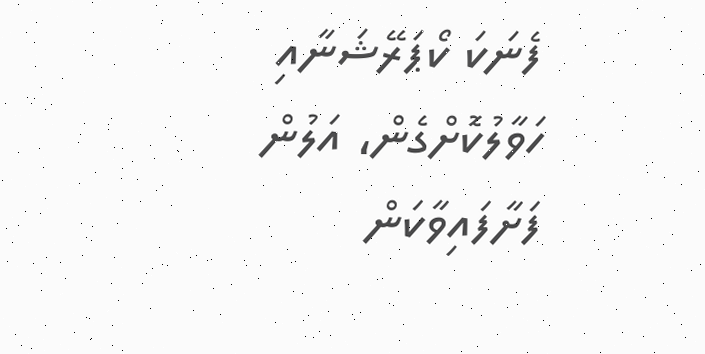ފެނަކަ ކޯޕަރޭޝަނާއި ހަވާލުކޮށްގެން، އަލުން ފަށާފައިވާކަން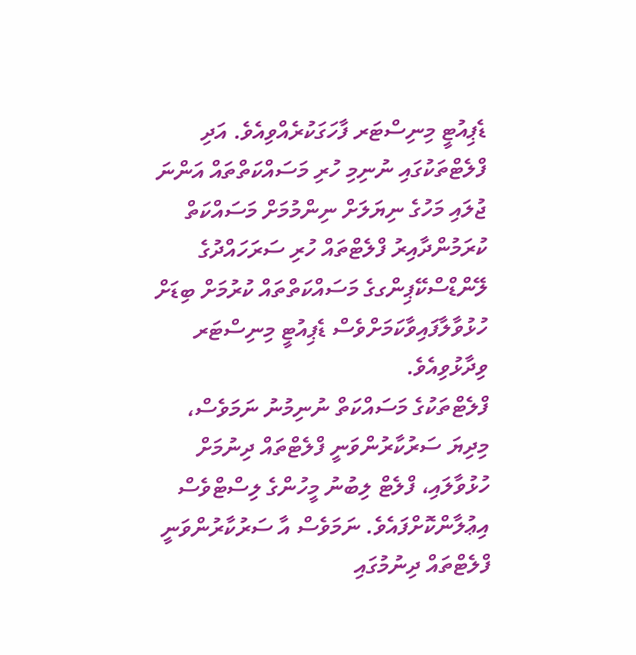ޑެޕިއުޓީ މިނިސްޓަރ ފާހަގަކުރެއްވިއެވެ. އަދި ފްލެޓްތަކުގައި ނުނިމި ހުރި މަސައްކަތްތައް އަންނަ ޖުލައި މަހުގެ ނިޔަލަށް ނިންމުމަށް މަސައްކަތް ކުރަމުންދާއިރު ފްލެޓްތައް ހުރި ސަރަހައްދުގެ ލޭންޑްސްކޭޕިންގގެ މަސައްކަތްތައް ކުރުމަށް ބިޑަށް ހުޅުވާލާފައިވާކަމަށްވެސް ޑެޕިއުޓީ މިނިސްޓަރ ވިދާޅުވިއެވެ.
ފްލެޓްތަކުގެ މަސައްކަތް ނުނިމުނު ނަމަވެސް، މިދިޔަ ސަރުކާރުންވަނީ ފްލެޓްތައް ދިނުމަށް ހުޅުވާލައި، ފްލެޓް ލިބުނު މީހުންގެ ލިސްޓްވެސް އިޢުލާންކޮށްފައެވެ. ނަމަވެސް އާ ސަރުކާރުންވަނީ ފްލެޓްތައް ދިނުމުގައި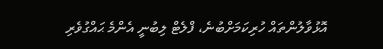އޮޅުވާލުންތައް ހުރިކަމަށްބުނެ، ފްލެޓް ލިބުނީ އެންމެ ޙައްގުވެރި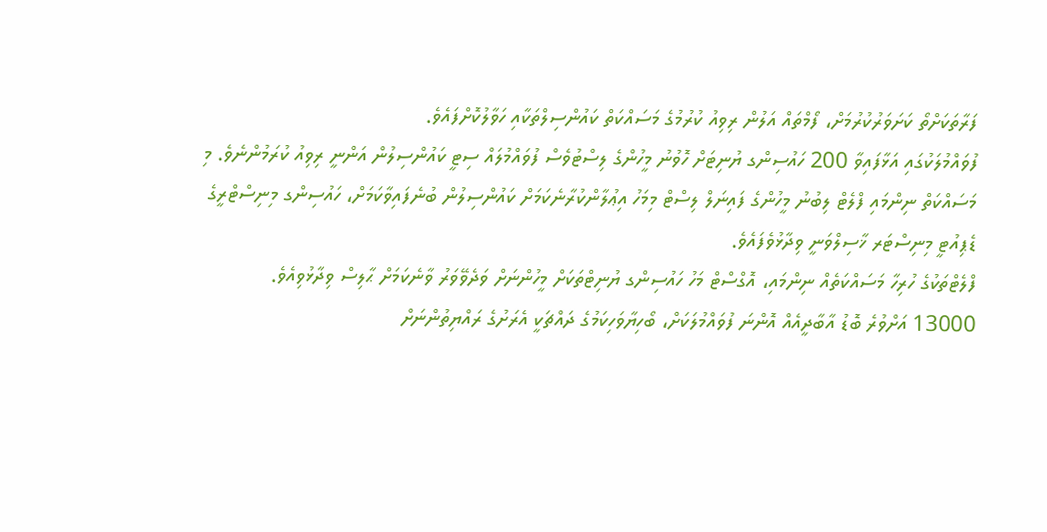ފަރާތަކަށްތޯ ކަށަވަރުކުރުމަށް، ފޯމްތައް އަލުން ރިވިއު ކުރުމުގެ މަސައްކަތް ކައުންސިލްތަކާއި ހަވާލުކޮށްފައެވެ.
ފުވައްމުލަކުގައި އަޅާފައިވާ 200 ހައުސިންގ ޔުނިޓަށް ހޮވުނު މީހުންގެ ލިސްޓުވެސް ފުވައްމުލައް ސިޓީ ކައުންސިލުން އަންނީ ރިވިއު ކުރަމުންނެވެ. މި މަސައްކަތް ނިންމައި ފްލެޓް ލިބުނު މީހުންގެ ފައިނަލް ލިސްޓް މިމަހު އިޢުލާންކުރާނެކަމަށް ކައުންސިލުން ބުނެފައިވާކަމަށް، ހައުސިންގ މިނިސްޓްރީގެ ޑެޕިއުޓީ މިނިސްޓަރ ޚާސިލްވަނީ ވިދާޅުވެފައެވެ.
ފްލެޓްތަކުގެ ހުރިހާ މަސައްކަތެއް ނިންމައި، އޮގްސްޓް މަހު ހައުސިންގ ޔުނިޓްތަކަށް މީހުންނަށް ވަދެވޭވަރު ވާނެކަމަށް ޙާލިސް ވިދާޅުވިއެވެ.
13000 އަށްވުރެ ބޮޑު އާބާދީއެއް އޮންނަ ފުވައްމުލަކަށް، ބޯހިޔާވަހިކަމުގެ ދައްޗަކީ އެރަށުގެ ރައްޔިތުންނަށް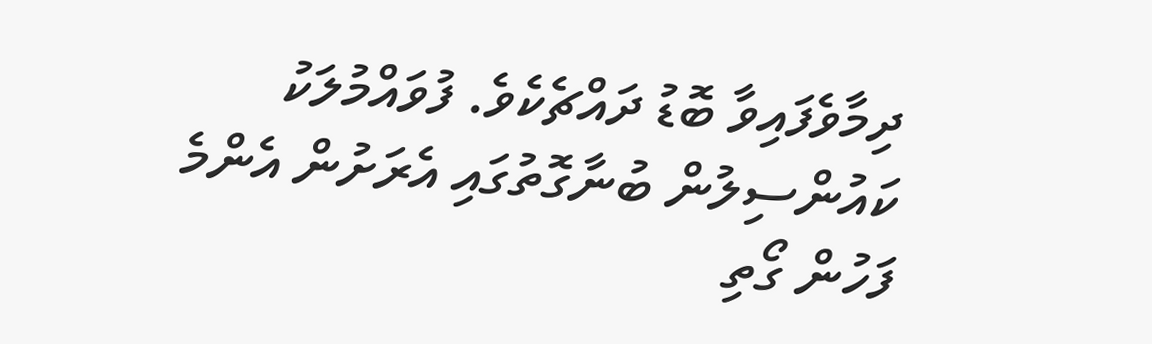ދިމާވެފައިވާ ބޮޑު ދައްޗެކެވެ. ފުވައްމުލަކު ކައުންސިލުން ބުނާގޮތުގައި އެރަށުން އެންމެ ފަހުން ގޯތި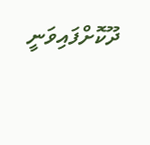ދޫކޮށްފައިވަނީ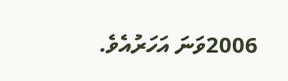2006ވަނަ އަހަރުއެވެ.